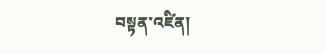བསྟན་འཛིན།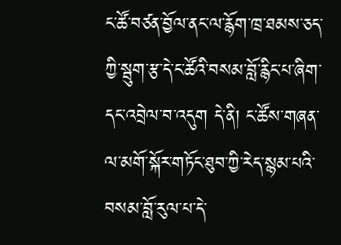ང་ཚོ་བཙན་བྱོལ་ནང་ལ་རྙོག་ཁྲ་ཐམས་ཅད་ཀྱི་སྦུག་རྩ་དེ་ང་ཚོའི་བསམ་བློ་རྙིང་པ་ཞིག་དང་འབྲེལ་བ་འདུག དེ་ནི། ང་ཚོས་གཞན་ལ་མགོ་སྐོར་གཏོང་ཐུབ་ཀྱི་རེད་སྙམ་པའི་བསམ་བློ་རུལ་པ་དེ་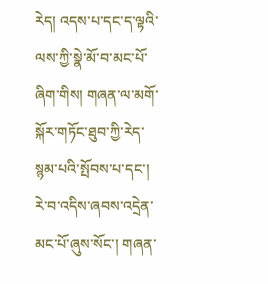རེད། འདས་པ་དང་ད་ལྟའི་ལས་ཀྱི་སྣེ་མོ་བ་མང་པོ་ཞིག་གིས། གཞན་ལ་མགོ་སྐོར་གཏོང་ཐུབ་ཀྱི་རེད་སྙམ་པའི་སྤོབས་པ་དང་། རེ་བ་འདིས་ཞབས་འདྲེན་མང་པོ་ཞུས་སོང་། གཞན་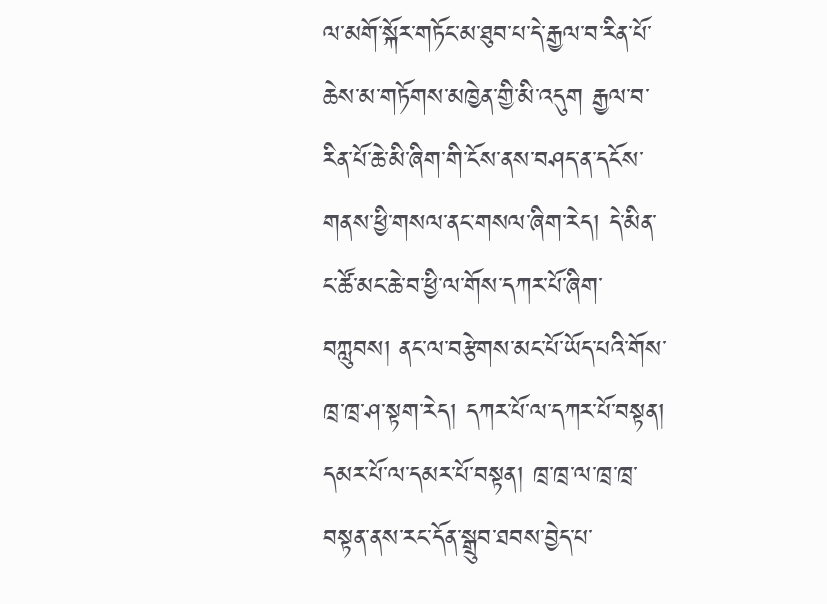ལ་མགོ་སྐོར་གཏོང་མ་ཐུབ་པ་དེ་རྒྱལ་བ་རིན་པོ་ཆེས་མ་གཏོགས་མཁྱེན་གྱི་མི་འདུག རྒྱལ་བ་རིན་པོ་ཆེ་མི་ཞིག་གི་ངོས་ནས་བཤད་ན་དངོས་གནས་ཕྱི་གསལ་ནང་གསལ་ཞིག་རེད། དེ་མིན་ང་ཚོ་མང་ཆེ་བ་ཕྱི་ལ་གོས་དཀར་པོ་ཞིག་བཀླུབས། ནང་ལ་བརྩེགས་མང་པོ་ཡོད་པའི་གོས་ཁྲ་ཁྲ་ཤ་སྟག་རེད། དཀར་པོ་ལ་དཀར་པོ་བསྟན། དམར་པོ་ལ་དམར་པོ་བསྟན། ཁྲ་ཁྲ་ལ་ཁྲ་ཁྲ་བསྟན་ནས་རང་དོན་སྒྲུབ་ཐབས་བྱེད་པ་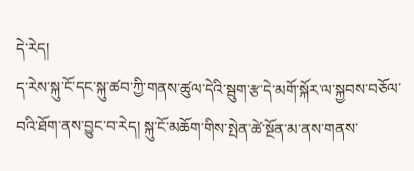དེ་རེད།
ད་རེས་སྐུ་ངོ་དང་སྐུ་ཚབ་ཀྱི་གནས་ཚུལ་དེའི་སྦུག་རྩ་དེ་མགོ་སྐོར་ལ་སྐྱབས་བཅོལ་བའི་ཐོག་ནས་བྱུང་བ་རེད། སྐུ་ངོ་མཆོག་གིས་སྤེན་ཚེ་སྔོན་མ་ནས་གནས་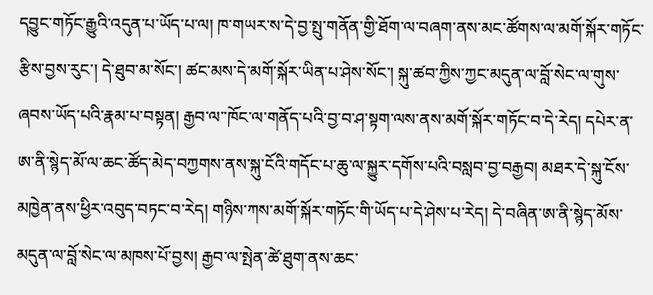དབྱུང་གཏོང་རྒྱུའི་འདུན་པ་ཡོད་པ་ལ། ཁ་གཡར་ས་དེ་བྱ་སྤུ་གནོན་གྱི་ཐོག་ལ་བཞག་ནས་མང་ཚོགས་ལ་མགོ་སྐོར་གཏོང་རྩིས་བྱས་རུང་། དེ་ཐུབ་མ་སོང་། ཚང་མས་དེ་མགོ་སྐོར་ཡིན་པ་ཤེས་སོང་། སྐུ་ཚབ་ཀྱིས་ཀྱང་མདུན་ལ་བློ་སེང་ལ་གུས་ཞབས་ཡོད་པའི་རྣམ་པ་བསྟན། རྒྱབ་ལ་་ཁོང་ལ་གནོད་པའི་བྱ་བ་ཤ་སྟག་ལས་ནས་མགོ་སྐོར་གཏོང་བ་དེ་རེད། དཔེར་ན་ཨ་ནི་སྙེད་མོ་ལ་ཆང་ཚོད་མེད་བཀྱགས་ནས་སྐུ་ངོའི་གདོང་པ་ཆུ་ལ་སྐྱུར་དགོས་པའི་བསླབ་བྱ་བརྒྱབ། མཐར་དེ་སྐུ་ངོས་མཁྱེན་ནས་ཕྱིར་འབུད་བཏང་བ་རེད། གཉིས་ཀས་མགོ་སྐོར་གཏོང་གི་ཡོད་པ་དེ་ཤེས་པ་རེད། དེ་བཞིན་ཨ་ནི་སྙེད་མོས་མདུན་ལ་བློ་སེང་ལ་མཁས་པོ་བྱས། རྒྱབ་ལ་སྤེན་ཚེ་ཐུག་ནས་ཆང་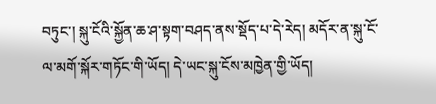བཏུང་། སྐུ་ངོའི་སྐྱོན་ཆ་ཤ་སྟག་བཤད་ནས་སྡོད་པ་དེ་རེད། མདོར་ན་སྐུ་ངོ་ལ་མགོ་སྐོར་གཏོང་གི་ཡོད། དེ་ཡང་སྐུ་ངོས་མཁྱེན་གྱི་ཡོད།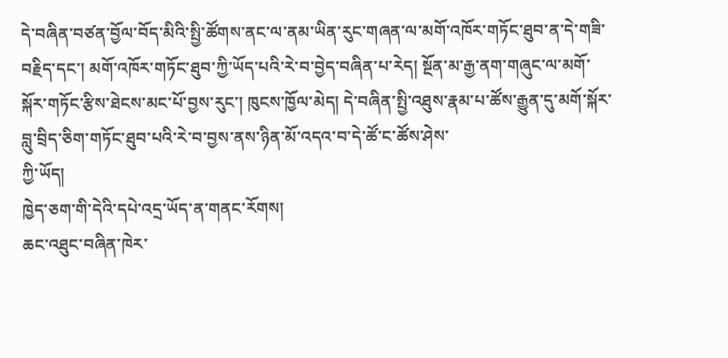དེ་བཞིན་བཙན་བྱོལ་བོད་མིའི་སྤྱི་ཚོགས་ནང་ལ་ནམ་ཡིན་རུང་གཞན་ལ་མགོ་འཁོར་གཏོང་ཐུབ་ན་དེ་གཟི་བརྗིད་དང་། མགོ་འཁོར་གཏོང་ཐུབ་ཀྱི་ཡོད་པའི་རེ་བ་བྱེད་བཞིན་པ་རེད། སྔོན་མ་རྒྱ་ནག་གཞུང་ལ་མགོ་སྐོར་གཏོང་རྩིས་ཐེངས་མང་པོ་བྱས་རུང་། ཁུངས་ཁྱོལ་མེད། དེ་བཞིན་སྤྱི་འཐུས་རྣམ་པ་ཚོས་རྒྱུན་དུ་མགོ་སྐོར་བླུ་བྲིད་ཅིག་གཏོང་ཐུབ་པའི་རེ་བ་བྱས་ནས་ཉིན་མོ་འདའ་བ་དེ་ཚོ་ང་ཚོས་ཤེས་
ཀྱི་ཡོད།
ཁྱེད་ཅག་གི་དེའི་དཔེ་འདྲ་ཡོད་ན་གནང་རོགས།
ཆང་འཐུང་བཞིན་ཁེར་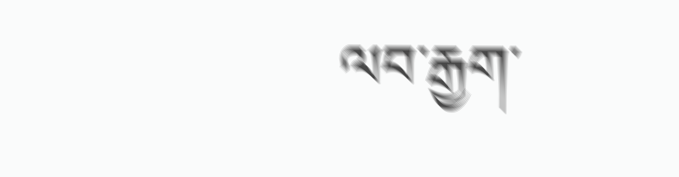ལབ་རྒྱག་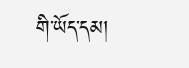གི་ཡོད་དམ།